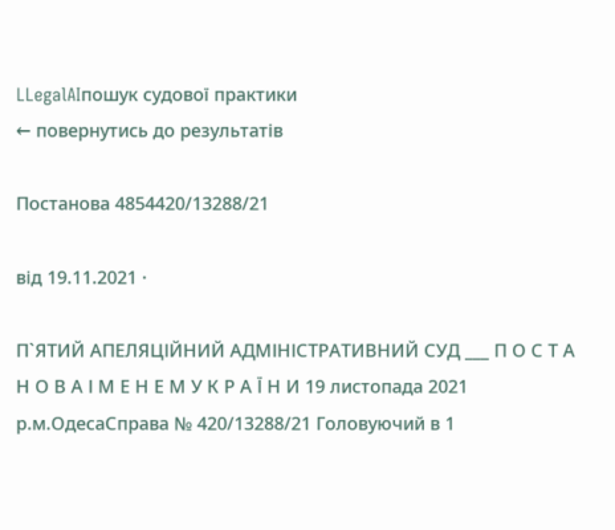LLegalAIпошук судової практики
← повернутись до результатів

Постанова 4854420/13288/21

від 19.11.2021 ·

П`ЯТИЙ АПЕЛЯЦІЙНИЙ АДМІНІСТРАТИВНИЙ СУД ___ П О С Т А Н О В А І М Е Н Е М У К Р А Ї Н И 19 листопада 2021 р.м.ОдесаСправа № 420/13288/21 Головуючий в 1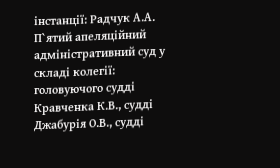інстанції: Радчук А.А. П`ятий апеляційний адміністративний суд у складі колегії: головуючого судді Кравченка К.В., судді Джабурія О.В., судді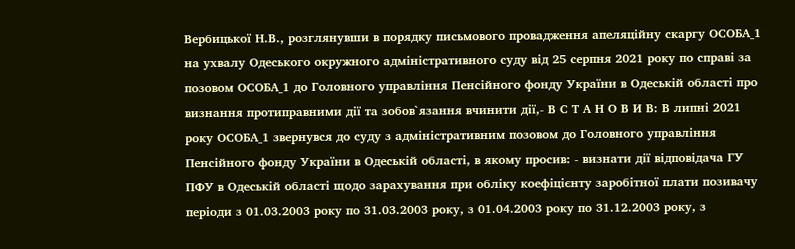Вербицької Н.В., розглянувши в порядку письмового провадження апеляційну скаргу ОСОБА_1 на ухвалу Одеського окружного адміністративного суду від 25 серпня 2021 року по справі за позовом ОСОБА_1 до Головного управління Пенсійного фонду України в Одеській області про визнання протиправними дії та зобов`язання вчинити дії,- В С Т А Н О В И В: В липні 2021 року ОСОБА_1 звернувся до суду з адміністративним позовом до Головного управління Пенсійного фонду України в Одеській області, в якому просив: - визнати дії відповідача ГУ ПФУ в Одеській області щодо зарахування при обліку коефіцієнту заробітної плати позивачу періоди з 01.03.2003 року по 31.03.2003 року, з 01.04.2003 року по 31.12.2003 року, з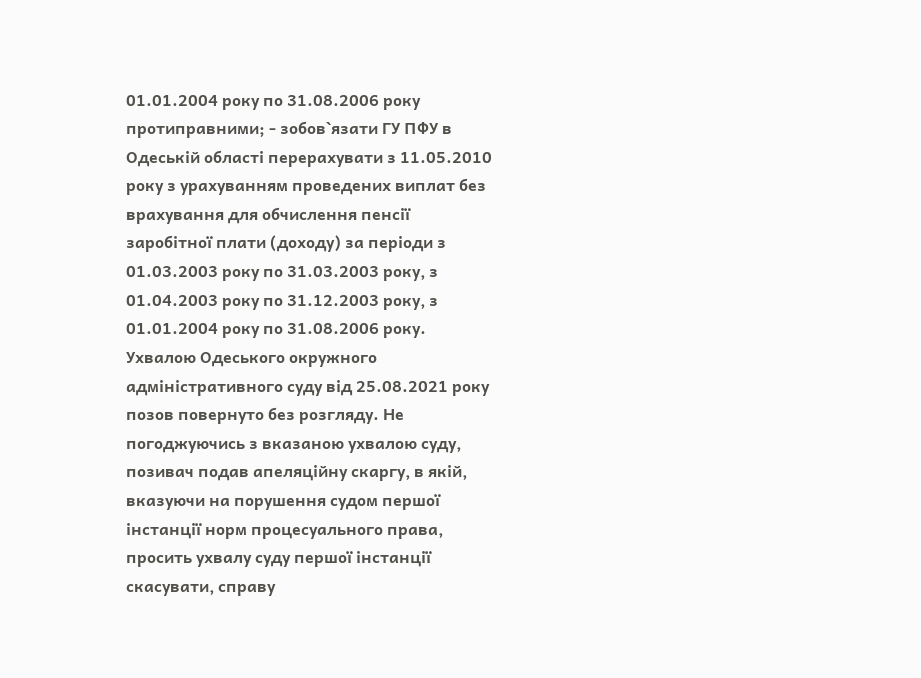01.01.2004 року по 31.08.2006 року протиправними; - зобов`язати ГУ ПФУ в Одеській області перерахувати з 11.05.2010 року з урахуванням проведених виплат без врахування для обчислення пенсії заробітної плати (доходу) за періоди з 01.03.2003 року по 31.03.2003 року, з 01.04.2003 року по 31.12.2003 року, з 01.01.2004 року по 31.08.2006 року. Ухвалою Одеського окружного адміністративного суду від 25.08.2021 року позов повернуто без розгляду. Не погоджуючись з вказаною ухвалою суду, позивач подав апеляційну скаргу, в якій, вказуючи на порушення судом першої інстанції норм процесуального права, просить ухвалу суду першої інстанції скасувати, справу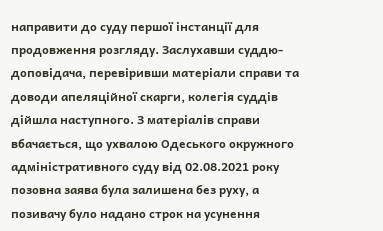направити до суду першої інстанції для продовження розгляду. Заслухавши суддю-доповідача, перевіривши матеріали справи та доводи апеляційної скарги, колегія суддів дійшла наступного. З матеріалів справи вбачається, що ухвалою Одеського окружного адміністративного суду від 02.08.2021 року позовна заява була залишена без руху, а позивачу було надано строк на усунення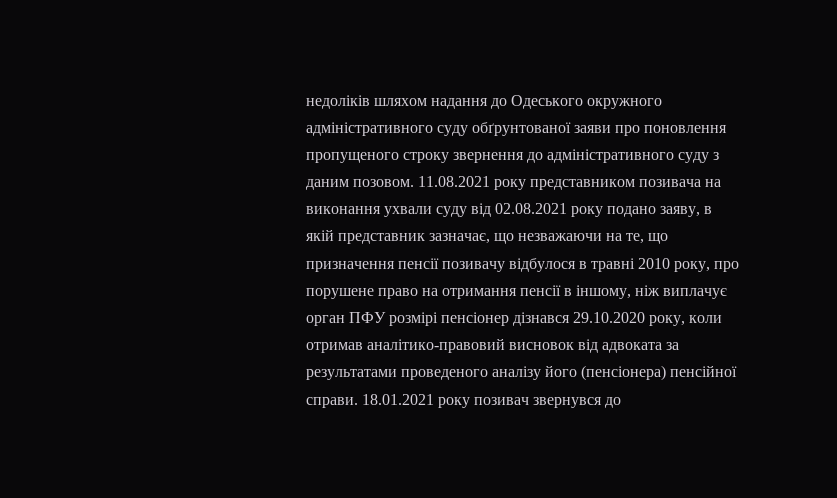недоліків шляхом надання до Одеського окружного адміністративного суду обґрунтованої заяви про поновлення пропущеного строку звернення до адміністративного суду з даним позовом. 11.08.2021 року представником позивача на виконання ухвали суду від 02.08.2021 року подано заяву, в якій представник зазначає, що незважаючи на те, що призначення пенсії позивачу відбулося в травні 2010 року, про порушене право на отримання пенсії в іншому, ніж виплачує орган ПФУ розмірі пенсіонер дізнався 29.10.2020 року, коли отримав аналітико-правовий висновок від адвоката за результатами проведеного аналізу його (пенсіонера) пенсійної справи. 18.01.2021 року позивач звернувся до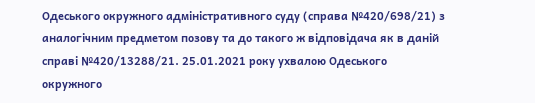Одеського окружного адміністративного суду (справа №420/698/21) з аналогічним предметом позову та до такого ж відповідача як в даній справі №420/13288/21. 25.01.2021 року ухвалою Одеського окружного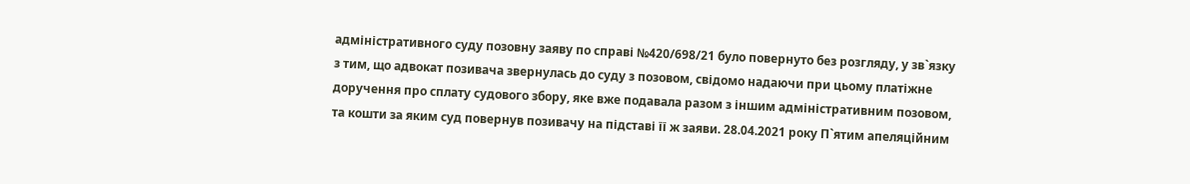адміністративного суду позовну заяву по справі №420/698/21 було повернуто без розгляду, у зв`язку з тим, що адвокат позивача звернулась до суду з позовом, свідомо надаючи при цьому платіжне доручення про сплату судового збору, яке вже подавала разом з іншим адміністративним позовом, та кошти за яким суд повернув позивачу на підставі її ж заяви. 28.04.2021 року П`ятим апеляційним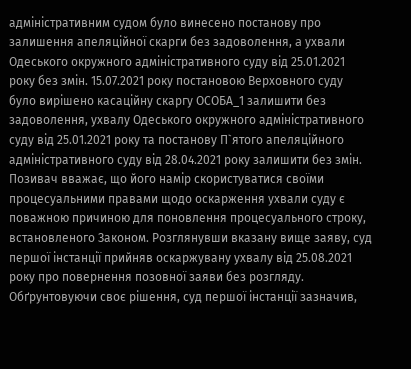адміністративним судом було винесено постанову про залишення апеляційної скарги без задоволення, a ухвали Одеського окружного адміністративного суду від 25.01.2021 року без змін. 15.07.2021 року постановою Верховного суду було вирішено касаційну скаргу ОСОБА_1 залишити без задоволення, ухвалу Одеського окружного адміністративного суду від 25.01.2021 року та постанову П`ятого апеляційного адміністративного суду від 28.04.2021 року залишити без змін. Позивач вважає, що його намір скористуватися своїми процесуальними правами щодо оскарження ухвали суду є поважною причиною для поновлення процесуального строку, встановленого Законом. Розглянувши вказану вище заяву, суд першої інстанції прийняв оскаржувану ухвалу від 25.08.2021 року про повернення позовної заяви без розгляду. Обґрунтовуючи своє рішення, суд першої інстанції зазначив,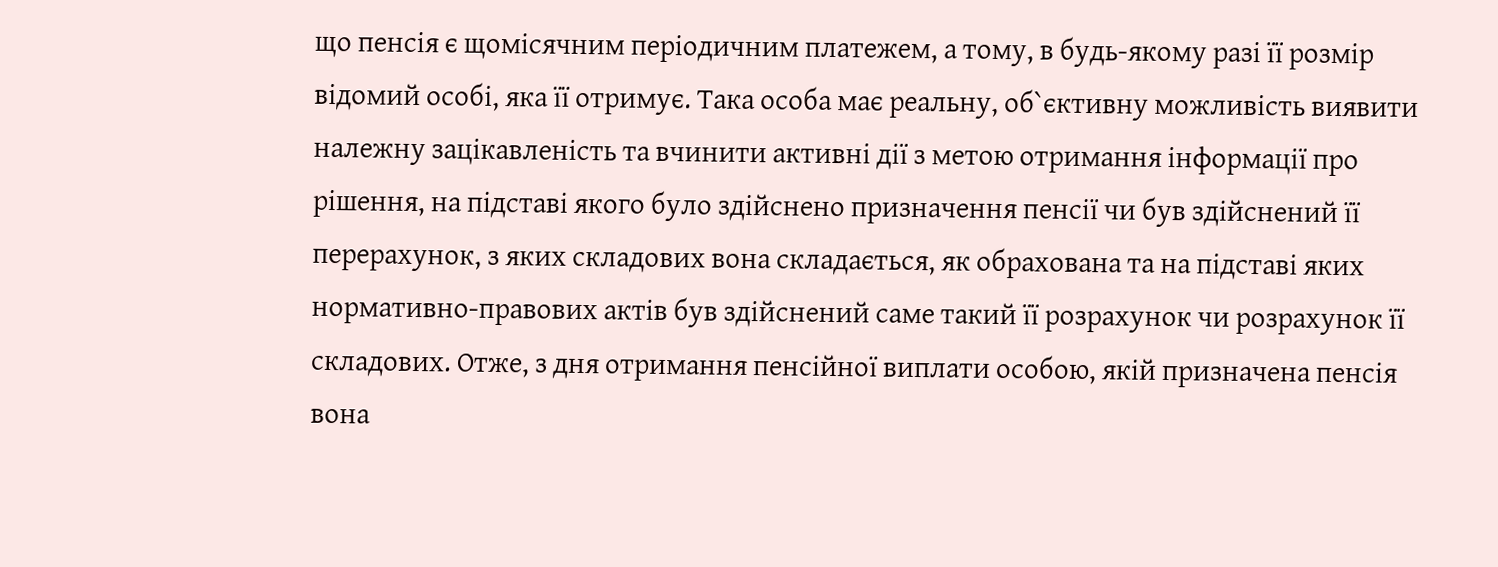що пенсія є щомісячним періодичним платежем, а тому, в будь-якому разі її розмір відомий особі, яка її отримує. Така особа має реальну, об`єктивну можливість виявити належну зацікавленість та вчинити активні дії з метою отримання інформації про рішення, на підставі якого було здійснено призначення пенсії чи був здійснений її перерахунок, з яких складових вона складається, як обрахована та на підставі яких нормативно-правових актів був здійснений саме такий її розрахунок чи розрахунок її складових. Отже, з дня отримання пенсійної виплати особою, якій призначена пенсія вона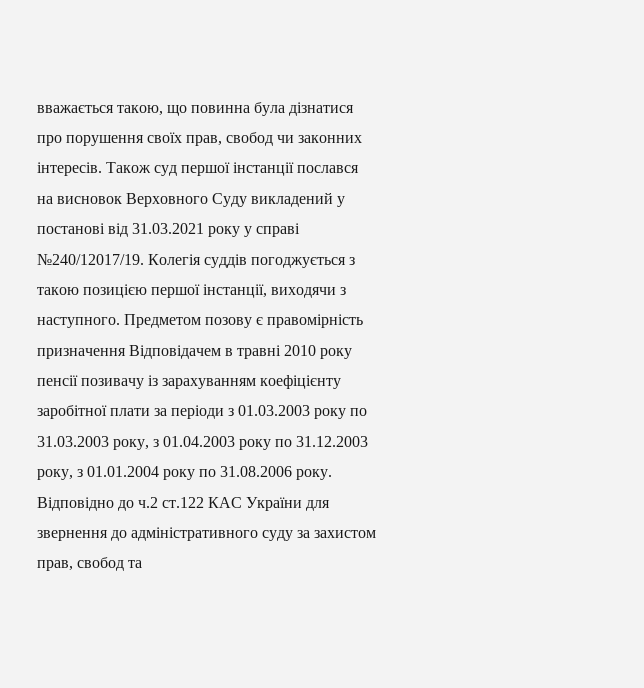вважається такою, що повинна була дізнатися про порушення своїх прав, свобод чи законних інтересів. Також суд першої інстанції послався на висновок Верховного Суду викладений у постанові від 31.03.2021 року у справі №240/12017/19. Колегія суддів погоджується з такою позицією першої інстанції, виходячи з наступного. Предметом позову є правомірність призначення Відповідачем в травні 2010 року пенсії позивачу із зарахуванням коефіцієнту заробітної плати за періоди з 01.03.2003 року по 31.03.2003 року, з 01.04.2003 року по 31.12.2003 року, з 01.01.2004 року по 31.08.2006 року. Відповідно до ч.2 ст.122 КАС України для звернення до адміністративного суду за захистом прав, свобод та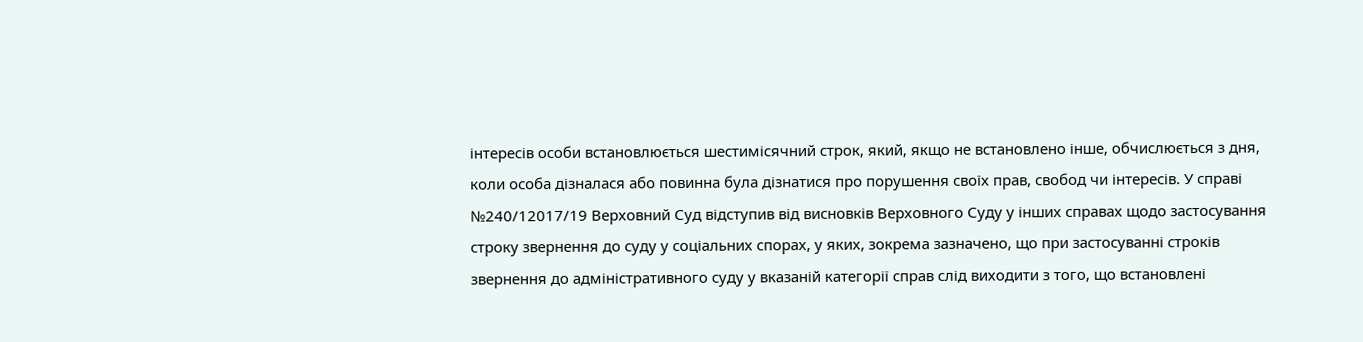інтересів особи встановлюється шестимісячний строк, який, якщо не встановлено інше, обчислюється з дня, коли особа дізналася або повинна була дізнатися про порушення своїх прав, свобод чи інтересів. У справі №240/12017/19 Верховний Суд відступив від висновків Верховного Суду у інших справах щодо застосування строку звернення до суду у соціальних спорах, у яких, зокрема зазначено, що при застосуванні строків звернення до адміністративного суду у вказаній категорії справ слід виходити з того, що встановлені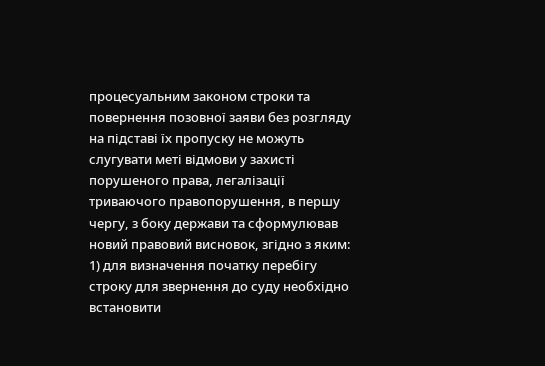процесуальним законом строки та повернення позовної заяви без розгляду на підставі їх пропуску не можуть слугувати меті відмови у захисті порушеного права, легалізації триваючого правопорушення, в першу чергу, з боку держави та сформулював новий правовий висновок, згідно з яким: 1) для визначення початку перебігу строку для звернення до суду необхідно встановити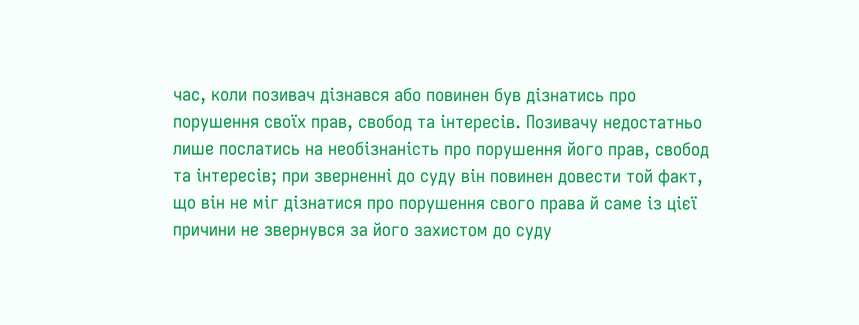час, коли позивач дізнався або повинен був дізнатись про порушення своїх прав, свобод та інтересів. Позивачу недостатньо лише послатись на необізнаність про порушення його прав, свобод та інтересів; при зверненні до суду він повинен довести той факт, що він не міг дізнатися про порушення свого права й саме із цієї причини не звернувся за його захистом до суду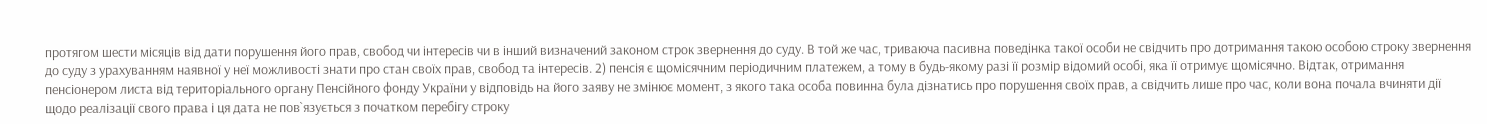протягом шести місяців від дати порушення його прав, свобод чи інтересів чи в інший визначений законом строк звернення до суду. В той же час, триваюча пасивна поведінка такої особи не свідчить про дотримання такою особою строку звернення до суду з урахуванням наявної у неї можливості знати про стан своїх прав, свобод та інтересів. 2) пенсія є щомісячним періодичним платежем, а тому в будь-якому разі її розмір відомий особі, яка її отримує щомісячно. Відтак, отримання пенсіонером листа від територіального органу Пенсійного фонду України у відповідь на його заяву не змінює момент, з якого така особа повинна була дізнатись про порушення своїх прав, а свідчить лише про час, коли вона почала вчиняти дії щодо реалізації свого права і ця дата не пов`язується з початком перебігу строку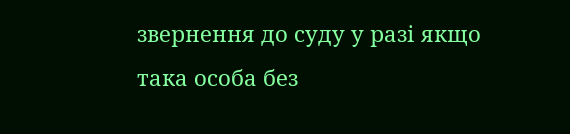звернення до суду у разі якщо така особа без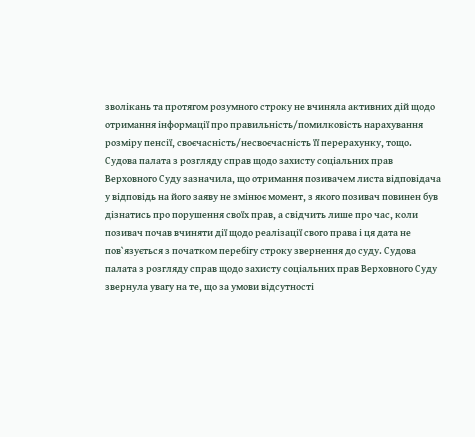зволікань та протягом розумного строку не вчиняла активних дій щодо отримання інформації про правильність/помилковість нарахування розміру пенсії, своєчасність/несвоєчасність її перерахунку, тощо. Судова палата з розгляду справ щодо захисту соціальних прав Верховного Суду зазначила, що отримання позивачем листа відповідача у відповідь на його заяву не змінює момент, з якого позивач повинен був дізнатись про порушення своїх прав, а свідчить лише про час, коли позивач почав вчиняти дії щодо реалізації свого права і ця дата не пов`язується з початком перебігу строку звернення до суду. Судова палата з розгляду справ щодо захисту соціальних прав Верховного Суду звернула увагу на те, що за умови відсутності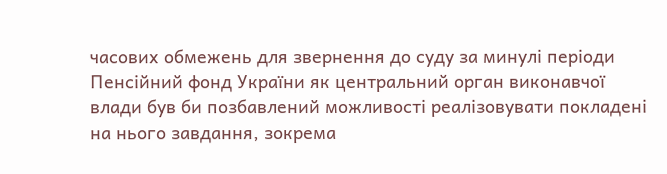часових обмежень для звернення до суду за минулі періоди Пенсійний фонд України як центральний орган виконавчої влади був би позбавлений можливості реалізовувати покладені на нього завдання, зокрема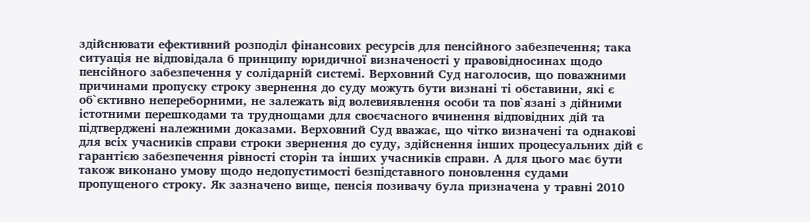здійснювати ефективний розподіл фінансових ресурсів для пенсійного забезпечення; така ситуація не відповідала б принципу юридичної визначеності у правовідносинах щодо пенсійного забезпечення у солідарній системі. Верховний Суд наголосив, що поважними причинами пропуску строку звернення до суду можуть бути визнані ті обставини, які є об`єктивно непереборними, не залежать від волевиявлення особи та пов`язані з дійними істотними перешкодами та труднощами для своєчасного вчинення відповідних дій та підтверджені належними доказами. Верховний Суд вважає, що чітко визначені та однакові для всіх учасників справи строки звернення до суду, здійснення інших процесуальних дій є гарантією забезпечення рівності сторін та інших учасників справи. А для цього має бути також виконано умову щодо недопустимості безпідставного поновлення судами пропущеного строку. Як зазначено вище, пенсія позивачу була призначена у травні 2010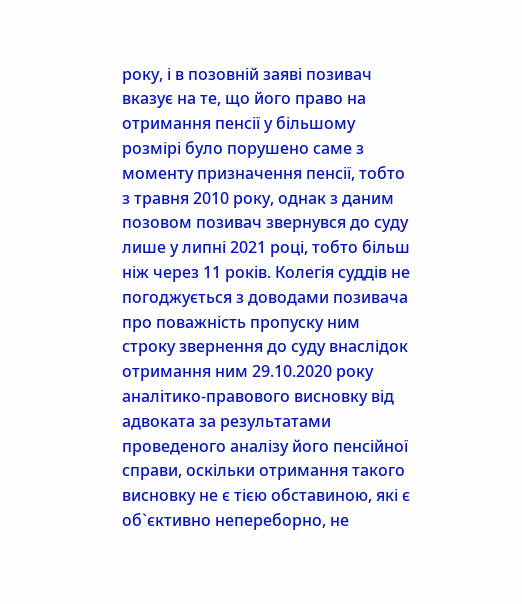року, і в позовній заяві позивач вказує на те, що його право на отримання пенсії у більшому розмірі було порушено саме з моменту призначення пенсії, тобто з травня 2010 року, однак з даним позовом позивач звернувся до суду лише у липні 2021 році, тобто більш ніж через 11 років. Колегія суддів не погоджується з доводами позивача про поважність пропуску ним строку звернення до суду внаслідок отримання ним 29.10.2020 року аналітико-правового висновку від адвоката за результатами проведеного аналізу його пенсійної справи, оскільки отримання такого висновку не є тією обставиною, які є об`єктивно непереборно, не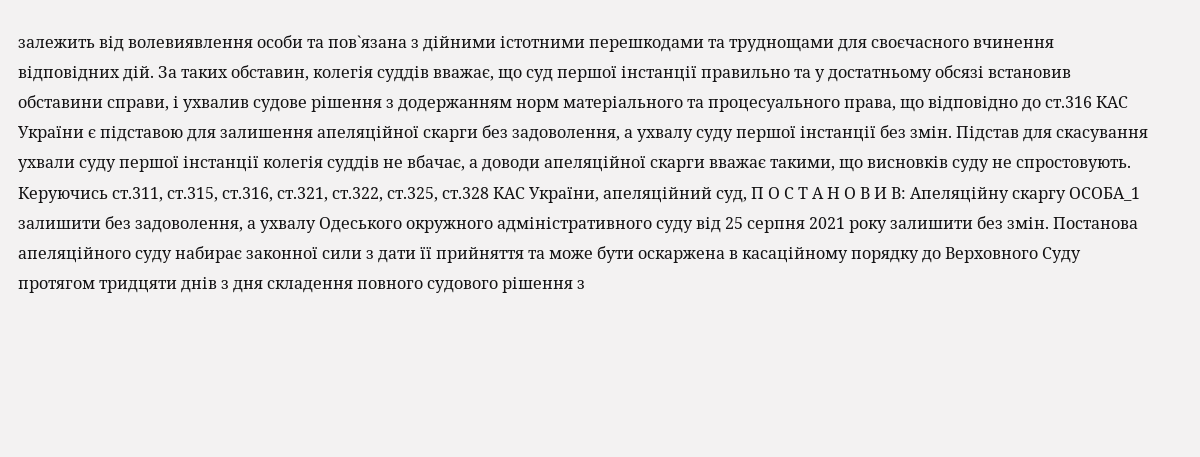залежить від волевиявлення особи та пов`язана з дійними істотними перешкодами та труднощами для своєчасного вчинення відповідних дій. За таких обставин, колегія суддів вважає, що суд першої інстанції правильно та у достатньому обсязі встановив обставини справи, і ухвалив судове рішення з додержанням норм матеріального та процесуального права, що відповідно до ст.316 КАС України є підставою для залишення апеляційної скарги без задоволення, а ухвалу суду першої інстанції без змін. Підстав для скасування ухвали суду першої інстанції колегія суддів не вбачає, а доводи апеляційної скарги вважає такими, що висновків суду не спростовують. Керуючись ст.311, ст.315, ст.316, ст.321, ст.322, ст.325, ст.328 КАС України, апеляційний суд, П О С Т А Н О В И В: Апеляційну скаргу ОСОБА_1 залишити без задоволення, а ухвалу Одеського окружного адміністративного суду від 25 серпня 2021 року залишити без змін. Постанова апеляційного суду набирає законної сили з дати її прийняття та може бути оскаржена в касаційному порядку до Верховного Суду протягом тридцяти днів з дня складення повного судового рішення з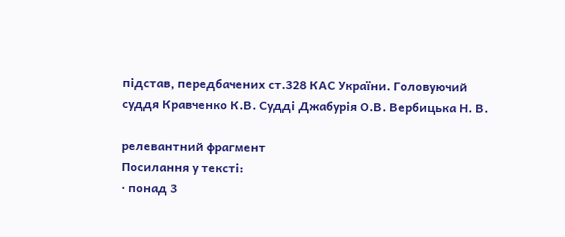підстав, передбачених ст.328 КАС України. Головуючий суддя Кравченко К.В. Судді Джабурія О.В. Вербицька Н. В.

релевантний фрагмент
Посилання у тексті:
· понад 3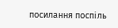посилання поспіль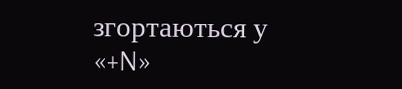згортаються у «+N»